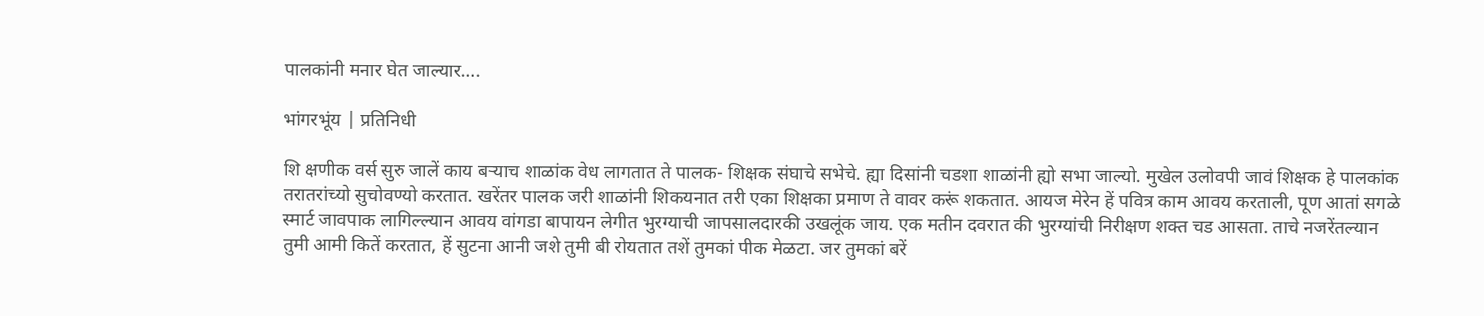पालकांनी मनार घेत जाल्यार….

भांगरभूंय | प्रतिनिधी

शि क्षणीक वर्स सुरु जालें काय बऱ्याच शाळांक वेध लागतात ते पालक- शिक्षक संघाचे सभेचे. ह्या दिसांनी चडशा शाळांनी ह्यो सभा जाल्यो. मुखेल उलोवपी जावं शिक्षक हे पालकांक तरातरांच्यो सुचोवण्यो करतात. खरेंतर पालक जरी शाळांनी शिकयनात तरी एका शिक्षका प्रमाण ते वावर करूं शकतात. आयज मेरेन हें पवित्र काम आवय करताली, पूण आतां सगळे स्मार्ट जावपाक लागिल्ल्यान आवय वांगडा बापायन लेगीत भुरग्याची जापसालदारकी उखलूंक जाय. एक मतीन दवरात की भुरग्यांची निरीक्षण शक्त चड आसता. ताचे नजरेंतल्यान तुमी आमी कितें करतात, हें सुटना आनी जशे तुमी बी रोयतात तशें तुमकां पीक मेळटा. जर तुमकां बरें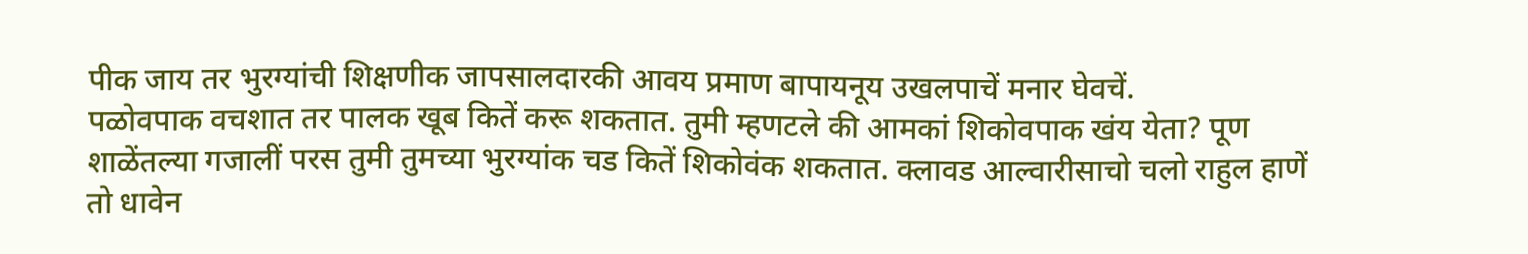पीक जाय तर भुरग्यांची शिक्षणीक जापसालदारकी आवय प्रमाण बापायनूय उखलपाचें मनार घेवचें.
पळोवपाक वचशात तर पालक खूब कितें करू शकतात. तुमी म्हणटले की आमकां शिकोवपाक खंय येता? पूण शाळेंतल्या गजालीं परस तुमी तुमच्या भुरग्यांक चड कितें शिकोवंक शकतात. क्लावड आल्वारीसाचो चलो राहुल हाणें तो धावेन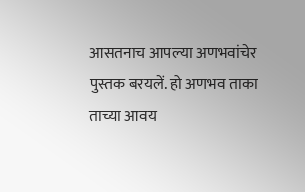आसतनाच आपल्या अणभवांचेर पुस्तक बरयलें. हो अणभव ताका ताच्या आवय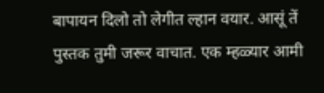बापायन दिलो तो लेगीत ल्हान वयार. आसूं तें पुस्तक तुमी जरूर वाचात. एक म्हळ्यार आमी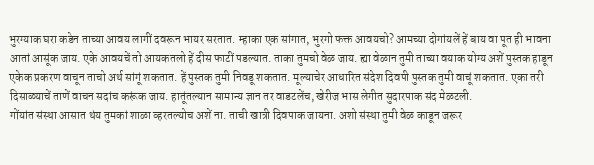भुरग्याक घरा कडेन ताच्या आवय लागीं दवरून भायर सरतात. म्हाका एक सांगात, भुरगो फक्त आवयचो? आमच्या दोगांयलें हें बाय वा पूत ही भावना आतां आसूंक जाय. एके आवयचें तो आयकतलो हें दीस फाटीं पडल्यात. ताका तुमचो वेळ जाय. ह्या वेळान तुमी ताच्या वयाक योग्य अशें पुस्तक हाडून एकेक प्रकरण वाचून ताचो अर्थ सांगूं शकतात. हें पुस्तक तुमी निवडू शकतात. मूल्याचेर आधारित संदेश दिवपी पुस्तक तुमी वाचूं शकतात. एका तरी दिसाळ्याचें ताणें वाचन सदांच करूंक जाय. हातूंतल्यान सामान्य ज्ञान तर वाडटलेंच, खेरीज भास लेगीत सुदारपाक संद मेळटली.
गोंयांत संस्था आसात थंय तुमकां शाळा व्हरतल्योच अशें ना. ताची खात्री दिवपाक जायना. अशो संस्था तुमी वेळ काडून जरूर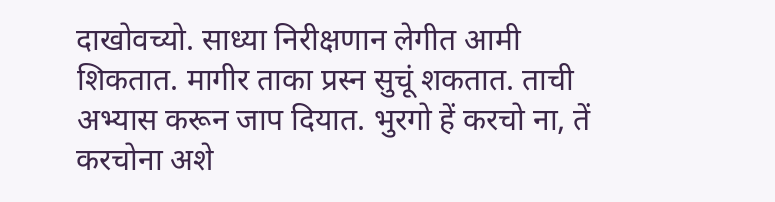दाखोवच्यो. साध्या निरीक्षणान लेगीत आमी शिकतात. मागीर ताका प्रस्न सुचूं शकतात. ताची अभ्यास करून जाप दियात. भुरगो हें करचो ना, तें करचोना अशे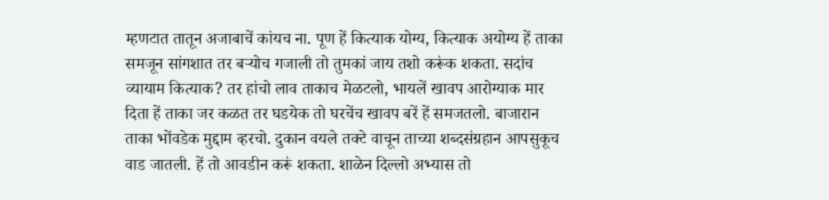म्हणटात तातून अजाबाचें कांयच ना. पूण हें कित्याक योग्य, कित्याक अयोग्य हें ताका समजून सांगशात तर बऱ्योच गजाली तो तुमकां जाय तशो करूंक शकता. सदांच व्यायाम कित्याक? तर हांचो लाव ताकाच मेळटलो, भायलें खावप आरोग्याक मार दिता हें ताका जर कळत तर घडयेक तो घरचेंच खावप बरें हें समजतलो. बाजारान ताका भोंवडेक मुद्दाम व्हरचो. दुकान वयले तक्टे वाचून ताच्या शब्दसंग्रहान आपसुकूच वाड जातली. हें तो आवडीन करूं शकता. शाळेन दिल्लो अभ्यास तो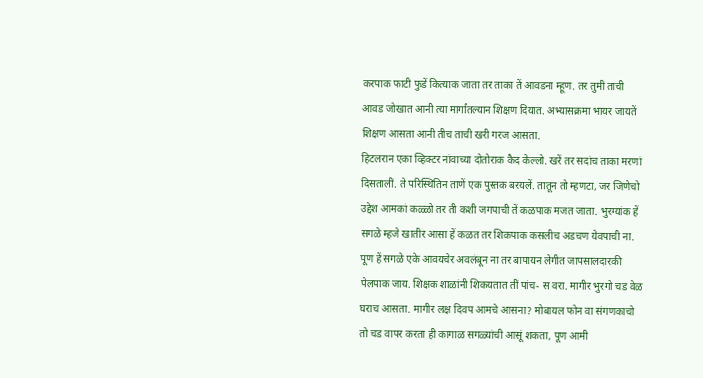करपाक फाटी फुडें कित्याक जाता तर ताका तें आवडना म्हूण. तर तुमी ताची आवड जोखात आनी त्या मार्गांतल्यान शिक्षण दियात. अभ्यासक्रमा भायर जायतें शिक्षण आसता आनी तीच ताची खरी गरज आसता.
हिटलरान एका व्हिक्टर नांवाच्या दोतोराक कैद केल्लो. खरें तर सदांच ताका मरणां दिसतालीं. ते परिस्थितिन ताणें एक पुस्तक बरयलें. तातून तो म्हणटा, जर जिणेचो उद्देश आमकां कळ्ळो तर ती कशी जगपाची तें कळपाक मजत जाता. भुरग्यांक हें सगळे म्हजे खातीर आसा हें कळत तर शिकपाक कसलीच अडचण येवपाची ना. पूण हें सगळे एके आवयचेर अवलंबून ना तर बापायन लेगीत जापसालदारकी पेलपाक जाय. शिक्षक शाळांनी शिकयतात तीं पांच- स वरा. मागीर भुरगो चड वेळ घराच आसता. मागीर लक्ष दिवप आमचे आसना? मोबायल फोन वा संगणकाचो तो चड वापर करता ही कागाळ सगळ्यांची आसूं शकता, पूण आमी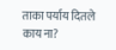ताका पर्याय दितले काय ना?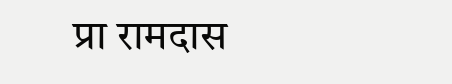प्रा रामदास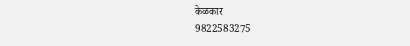केळकार
9822583275